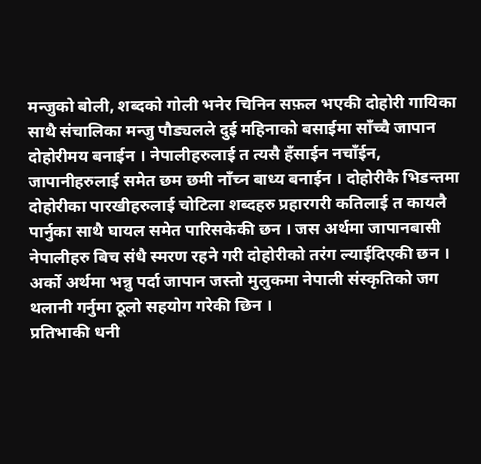मन्जुको बोली, शब्दको गोली भनेर चिनिन सफ़ल भएकी दोहोरी गायिका साथै संचालिका मन्जु पौड्यलले दुई महिनाको बसाईमा साँच्चै जापान दोहोरीमय बनाईन । नेपालीहरुलाई त त्यसै हँसाईन नचाँईन, जापानीहरुलाई समेत छम छमी नाँच्न बाध्य बनाईन । दोहोरीकै भिडन्तमा दोहोरीका पारखीहरुलाई चोटिला शब्दहरु प्रहारगरी कतिलाई त कायलै पार्नुका साथै घायल समेत पारिसकेकी छन । जस अर्थमा जापानबासी नेपालीहरु बिच संधै स्मरण रहने गरी दोहोरीको तरंग ल्याईदिएकी छन । अर्को अर्थमा भन्नु पर्दा जापान जस्तो मुलुकमा नेपाली संस्कृतिको जग थलानी गर्नुमा ठूलो सहयोग गरेकी छिन ।
प्रतिभाकी धनी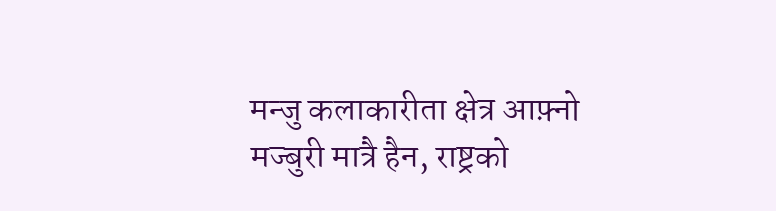मन्जु कलाकारीता क्षेत्र आफ़्नो मज्बुरी मात्रै हैन, राष्ट्रको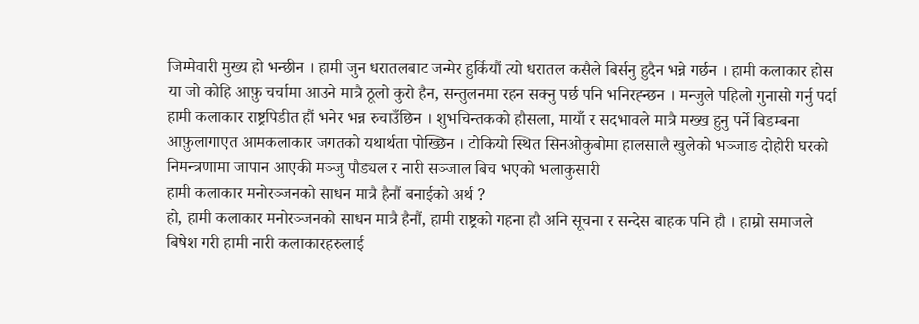जिम्मेवारी मुख्य हो भन्छीन । हामी जुन धरातलबाट जन्मेर हुर्कियौं त्यो धरातल कसैले बिर्सनु हुदैन भन्ने गर्छन । हामी कलाकार होस या जो कोहि आफ़ु चर्चामा आउने मात्रै ठूलो कुरो हैन, सन्तुलनमा रहन सक्नु पर्छ पनि भनिरह्न्छन । मन्जुले पहिलो गुनासो गर्नु पर्दा हामी कलाकार राष्ट्रपिडीत हौं भनेर भन्न रुचाउँछिन । शुभचिन्तकको हौसला, मायाँ र सदभावले मात्रै मख्ख हुनु पर्ने बिडम्बना आफ़ुलागाएत आमकलाकार जगतको यथार्थता पोख्छिन । टोकियो स्थित सिनओकुबोमा हालसालै खुलेको भञ्जाङ दोहोरी घरको निमन्त्रणामा जापान आएकी मञ्जु पौड्यल र नारी सञ्जाल बिच भएको भलाकुसारी
हामी कलाकार मनोरञ्जनको साधन मात्रै हैनौं बनाईको अर्थ ?
हो, हामी कलाकार मनोरञ्जनको साधन मात्रै हैनौं, हामी राष्ट्रको गहना हौ अनि सूचना र सन्देस बाहक पनि हौ । हाम्रो समाजले बिषेश गरी हामी नारी कलाकारहरुलाई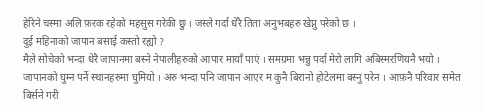हेरिने चस्मा अलि फ़रक रहेको महसुस गरेकी छु । जस्ले गर्दा धेरै तिता अनुभबहरु खेप्नु परेको छ ।
दुई महिनाको जापान बसाई कस्तो रह्यो ?
मैले सोचेको भन्दा धेरै जापानमा बस्ने नेपालीहरुको आपार मायाँ पाएं । समग्रमा भन्नु पर्दा मेरो लागि अबिस्मरणियनै भयो । जापानको घुम्न पर्ने स्थानहरुमा घुमियो । अरु भन्दा पनि जापान आएर म कुनै बिरानो होटेलमा बस्नु परेन । आफ़नै परिवार समेत बिर्सने गरी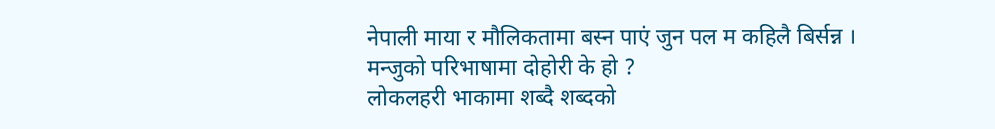नेपाली माया र मौलिकतामा बस्न पाएं जुन पल म कहिलै बिर्सन्न ।
मन्जुको परिभाषामा दोहोरी के हो ?
लोकलहरी भाकामा शब्दै शब्दको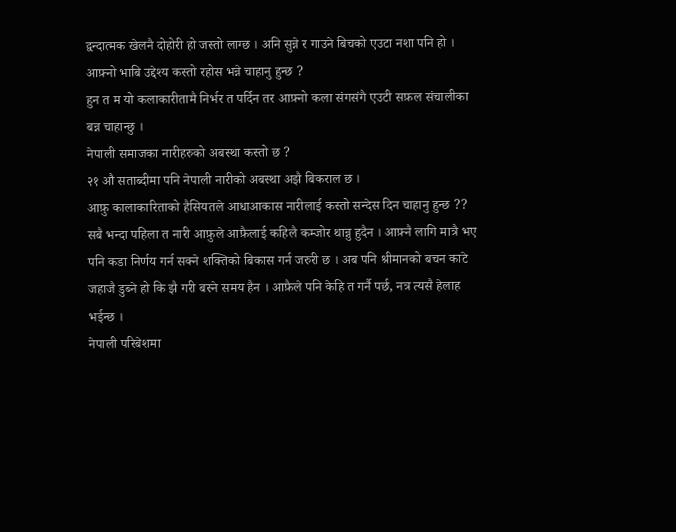द्वन्दात्मक खेलनै दोहोरी हो जस्तो लाग्छ । अनि सुन्ने र गाउने बिचको एउटा नशा पनि हो ।
आफ़्नो भाबि उद्देश्य कस्तो रहोस भन्ने चाहानु हुन्छ ?
हुन त म यो कलाकारीतामै निर्भर त पर्दिन तर आफ़्नो कला संगसंगै एउटी सफ़ल संचालीका बन्न चाहान्छु ।
नेपाली समाजका नारीहरुको अबस्था कस्तो छ ?
२१ औ सताब्दीमा पनि नेपाली नारीको अबस्था अझै बिकराल छ ।
आफ़ु कालाकारिताको हैसियतले आधाआकास नारीलाई कस्तो सन्देस दिन चाहानु हुन्छ ??
सबै भन्दा पहिला त नारी आफ़ुले आफ़ैलाई कहिलै कम्जोर थान्नु हुदैन । आफ़्नै लागि मात्रै भए पनि कडा निर्णय गर्न सक्ने शक्तिको बिकास गर्न जरुरी छ । अब पनि श्रीमानको बचन काटे जहाजै डुब्ने हो कि झै गरी बस्ने समय हैन । आफ़ैले पनि केहि त गर्नै पर्छ, नत्र त्यसै हेलाह भईन्छ ।
नेपाली परिबेशमा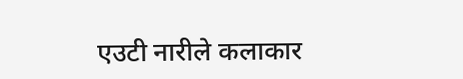एउटी नारीले कलाकार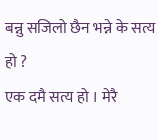बन्नु सजिलो छैन भन्ने के सत्य हो ?
एक दमै सत्य हो । मेरै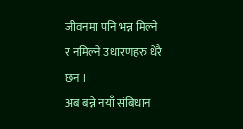जीवनमा पनि भन्न मिल्ने र नमिल्ने उधारणहरु धेरै छन ।
अब बन्ने नयाँ संबिधान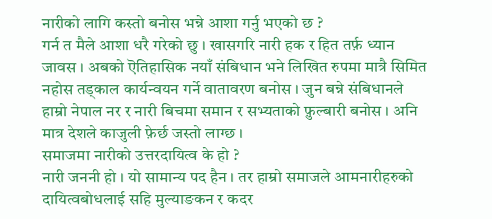नारीको लागि कस्तो बनोस भन्ने आशा गर्नु भएको छ ?
गर्न त मैले आशा धरै गरेको छु । खासगरि नारी हक र हित तर्फ़ ध्यान जावस । अबको ऎतिहासिक नयाँ संबिधान भने लिखित रुपमा मात्रै सिमित नहोस तड्काल कार्यन्वयन गर्ने वातावरण बनोस । जुन बन्ने संबिधानले हाम्रो नेपाल नर र नारी बिचमा समान र सभ्यताको फ़ुल्बारी बनोस । अनि मात्र देशले काजुली फ़ेर्छ जस्तो लाग्छ ।
समाजमा नारीको उत्तरदायित्व के हो ?
नारी जननी हो । यो सामान्य पद हैन । तर हाम्रो समाजले आमनारीहरुको दायित्वबोधलाई सहि मुल्याङकन र कदर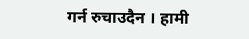गर्न रुचाउदैन । हामी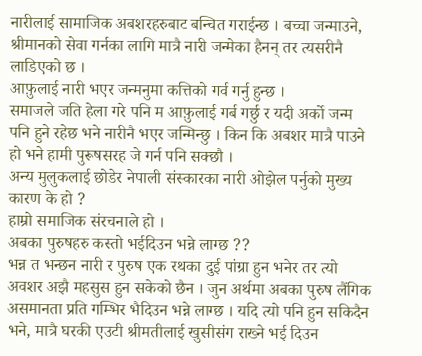नारीलाई सामाजिक अबशरहरुबाट बन्चित गराईन्छ । बच्चा जन्माउने, श्रीमानको सेवा गर्नका लागि मात्रै नारी जन्मेका हैनन् तर त्यसरीनै लाडिएको छ ।
आफ़ुलाई नारी भएर जन्मनुमा कत्तिको गर्व गर्नु हुन्छ ।
समाजले जति हेला गरे पनि म आफ़ुलाई गर्ब गर्छु र यदी अर्को जन्म पनि हुने रहेछ भने नारीनै भएर जन्मिन्छु । किन कि अबशर मात्रै पाउने हो भने हामी पुरूषसरह जे गर्न पनि सक्छौ ।
अन्य मुलुकलाई छोडेर नेपाली संस्कारका नारी ओझेल पर्नुको मुख्य कारण के हो ?
हाम्रो समाजिक संरचनाले हो ।
अबका पुरुषहरु कस्तो भईदिउन भन्ने लाग्छ ??
भन्न त भन्छन नारी र पुरुष एक रथका दुई पांग्रा हुन भनेर तर त्यो अवशर अझै महसुस हुन सकेको छैन । जुन अर्थमा अबका पुरुष लैंगिक असमानता प्रति गम्भिर भैदिउन भन्ने लाग्छ । यदि त्यो पनि हुन सकिदैन भने, मात्रै घरकी एउटी श्रीमतीलाई खुसीसंग राख्ने भई दिउन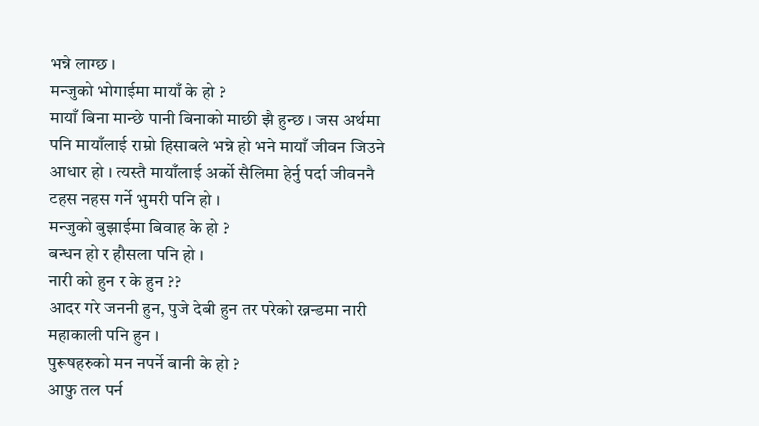भन्ने लाग्छ ।
मन्जुको भोगाईमा मायाँ के हो ?
मायाँ बिना मान्छे पानी बिनाको माछी झै हुन्छ । जस अर्थमा पनि मायाँलाई राम्रो हिसाबले भन्ने हो भने मायाँ जीवन जिउने आधार हो । त्यस्तै मायाँलाई अर्को सैलिमा हेर्नु पर्दा जीवननै टहस नहस गर्ने भुमरी पनि हो ।
मन्जुको बुझाईमा बिवाह के हो ?
बन्धन हो र हौसला पनि हो ।
नारी को हुन र के हुन ??
आदर गरे जननी हुन, पुजे देबी हुन तर परेको ख्नन्डमा नारी महाकाली पनि हुन ।
पुरूषहरुको मन नपर्ने बानी के हो ?
आफ़ु तल पर्न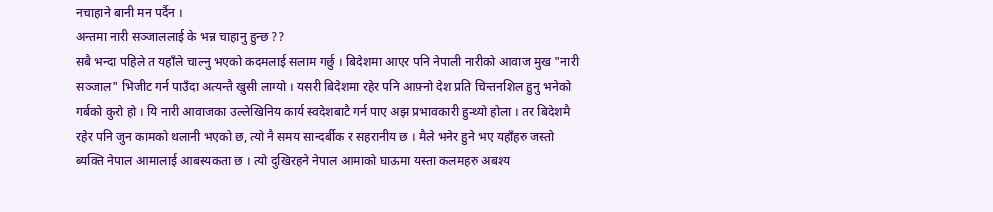नचाहाने बानी मन पर्दैन ।
अन्तमा नारी सञ्जाललाई के भन्न चाहानु हुन्छ ??
सबै भन्दा पहिले त यहाँले चाल्नु भएको कदमलाई सलाम गर्छु । बिदेशमा आएर पनि नेपाली नारीको आवाज मुख "नारी सञ्जाल" भिजीट गर्न पाउँदा अत्यन्तै खुसी लाग्यो । यसरी बिदेशमा रहेर पनि आफ़्नो देश प्रति चिन्तनशिल हुनु भनेको गर्बको कुरो हो । यि नारी आवाजका उल्लेखिनिय कार्य स्वदेशबाटै गर्न पाए अझ प्रभावकारी हुन्थ्यो होला । तर बिदेशमै रहेर पनि जुन कामको थलानी भएको छ, त्यो नै समय सान्दर्बीक र सहरानीय छ । मैले भनेर हुने भए यहाँहरु जस्तो ब्यक्ति नेपाल आमालाई आबस्यकता छ । त्यो दुखिरहने नेपाल आमाको घाऊमा यस्ता कलमहरु अबश्य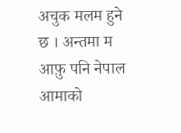अचुक मलम हुने छ । अन्तमा म आफ़ु पनि नेपाल आमाको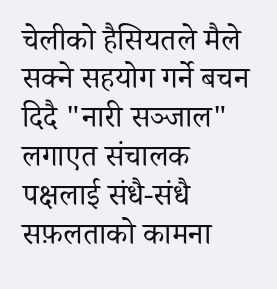चेलीको हैसियतले मैले सक्ने सहयोग गर्ने बचन दिदै "नारी सञ्जाल" लगाएत संचालक पक्षलाई संधै-संधै सफ़लताको कामना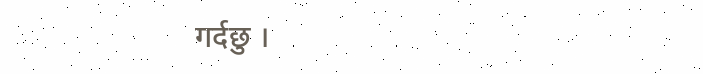गर्दछु ।